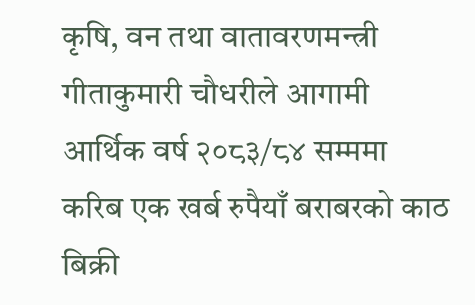कृषि, वन तथा वातावरणमन्त्री गीताकुमारी चौधरीले आगामी आर्थिक वर्ष २०८३/८४ सम्ममा करिब एक खर्ब रुपैयाँ बराबरको काठ बिक्री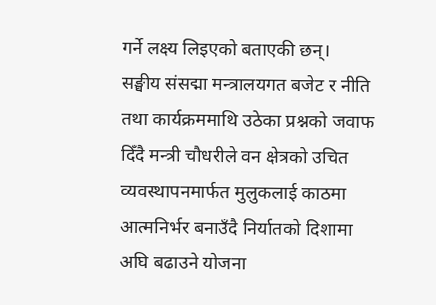गर्ने लक्ष्य लिइएको बताएकी छन्।
सङ्घीय संसद्मा मन्त्रालयगत बजेट र नीति तथा कार्यक्रममाथि उठेका प्रश्नको जवाफ दिँदै मन्त्री चौधरीले वन क्षेत्रको उचित व्यवस्थापनमार्फत मुलुकलाई काठमा आत्मनिर्भर बनाउँदै निर्यातको दिशामा अघि बढाउने योजना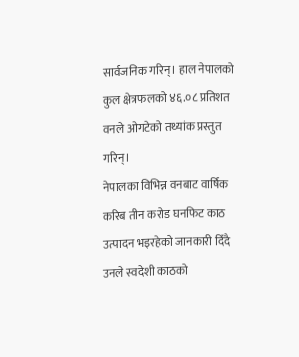सार्वजनिक गरिन्। हाल नेपालको कुल क्षेत्रफलको ४६.०८ प्रतिशत वनले ओगटेको तथ्यांक प्रस्तुत गरिन्।
नेपालका विभिन्न वनबाट वार्षिक करिब तीन करोड घनफिट काठ उत्पादन भइरहेको जानकारी दिँदै उनले स्वदेशी काठको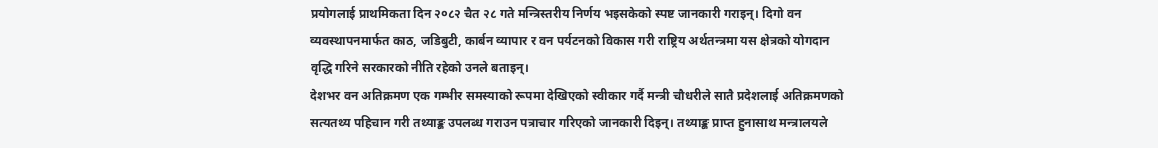प्रयोगलाई प्राथमिकता दिन २०८२ चैत २८ गते मन्त्रिस्तरीय निर्णय भइसकेको स्पष्ट जानकारी गराइन्। दिगो वन व्यवस्थापनमार्फत काठ, जडिबुटी, कार्बन व्यापार र वन पर्यटनको विकास गरी राष्ट्रिय अर्थतन्त्रमा यस क्षेत्रको योगदान वृद्धि गरिने सरकारको नीति रहेको उनले बताइन्।
देशभर वन अतिक्रमण एक गम्भीर समस्याको रूपमा देखिएको स्वीकार गर्दै मन्त्री चौधरीले सातै प्रदेशलाई अतिक्रमणको सत्यतथ्य पहिचान गरी तथ्याङ्क उपलब्ध गराउन पत्राचार गरिएको जानकारी दिइन्। तथ्याङ्क प्राप्त हुनासाथ मन्त्रालयले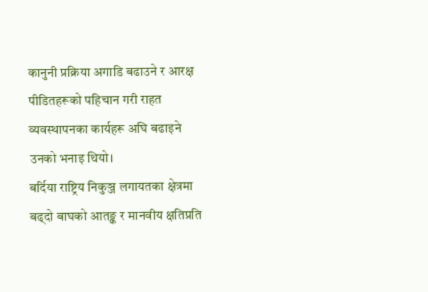कानुनी प्रक्रिया अगाडि बढाउने र आरक्ष पीडितहरूको पहिचान गरी राहत व्यवस्थापनका कार्यहरू अघि बढाइने उनको भनाइ थियो।
बर्दिया राष्ट्रिय निकुञ्ज लगायतका क्षेत्रमा बढ्दो बाघको आतङ्क र मानवीय क्षतिप्रति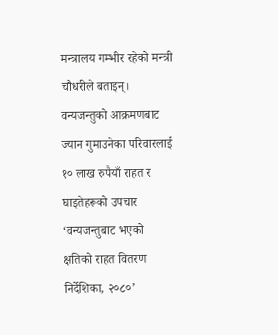मन्त्रालय गम्भीर रहेको मन्त्री चौधरीले बताइन्। वन्यजन्तुको आक्रमणबाट ज्यान गुमाउनेका परिवारलाई १० लाख रुपैयाँ राहत र घाइतेहरूको उपचार ‘वन्यजन्तुबाट भएको क्षतिको राहत वितरण निर्देशिका, २०८०’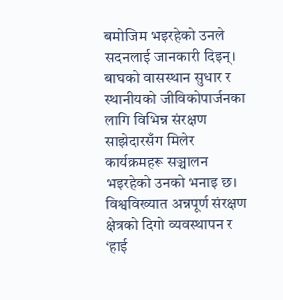बमोजिम भइरहेको उनले सदनलाई जानकारी दिइन्।
बाघको वासस्थान सुधार र स्थानीयको जीविकोपार्जनका लागि विभिन्न संरक्षण साझेदारसँग मिलेर कार्यक्रमहरू सञ्चालन भइरहेको उनको भनाइ छ। विश्वविख्यात अन्नपूर्ण संरक्षण क्षेत्रको दिगो व्यवस्थापन र ‘हाई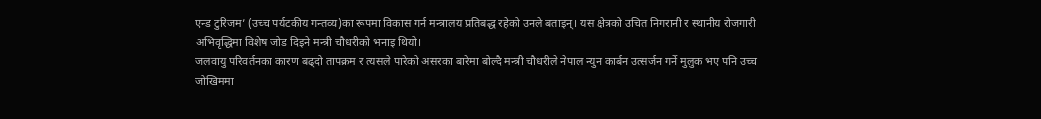एन्ड टुरिजम’ (उच्च पर्यटकीय गन्तव्य)का रूपमा विकास गर्न मन्त्रालय प्रतिबद्ध रहेको उनले बताइन्। यस क्षेत्रको उचित निगरानी र स्थानीय रोजगारी अभिवृद्धिमा विशेष जोड दिइने मन्त्री चौधरीको भनाइ थियो।
जलवायु परिवर्तनका कारण बढ्दो तापक्रम र त्यसले पारेको असरका बारेमा बोल्दै मन्त्री चौधरीले नेपाल न्युन कार्बन उत्सर्जन गर्ने मुलुक भए पनि उच्च जोखिममा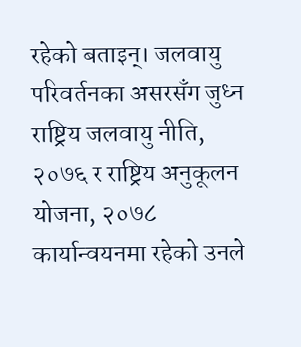रहेको बताइन्। जलवायु परिवर्तनका असरसँग जुध्न राष्ट्रिय जलवायु नीति, २०७६ र राष्ट्रिय अनुकूलन योजना, २०७८ कार्यान्वयनमा रहेको उनले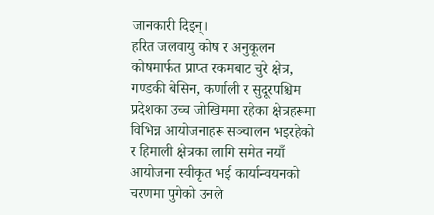जानकारी दिइन्।
हरित जलवायु कोष र अनुकूलन कोषमार्फत प्राप्त रकमबाट चुरे क्षेत्र, गण्डकी बेसिन, कर्णाली र सुदूरपश्चिम प्रदेशका उच्च जोखिममा रहेका क्षेत्रहरूमा विभिन्न आयोजनाहरू सञ्चालन भइरहेको र हिमाली क्षेत्रका लागि समेत नयाँ आयोजना स्वीकृत भई कार्यान्वयनको चरणमा पुगेको उनले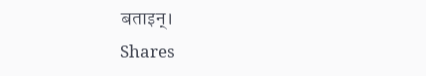बताइन्।
Shares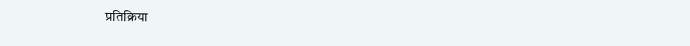प्रतिक्रिया